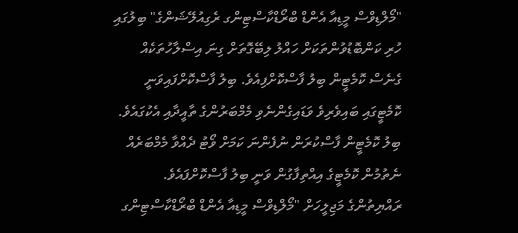"މޯލްޑިވްސް މީޑިއާ އެންޑް ބްރޯޑްކާސްޓިންގ ރެގިއުލޭޝަންގެ" ބިލުގައި ހުރި ކަންބޮޑުވުންތަކަށް ހައްލު ލިބޭގޮތަށް ގިނަ އިސްލާހުތަކެއް ގެނެސް ކޮމެޓީން ބިލު ފާސްކޮށްފިއެވެ. ބިލު ފާސްކޮށްފައިވަނީ ކޮމެޓީގައި ބައިވެރިވެ ވަޑައިގެންނެވި މެމްބަރުންގެ ތާއީދާއި އެކުގައެވެ. ބިލު ކޮމެޓީން ފާސްކުރަން ނުފެންނަ ކަމަށް ވޯޓު ދެއްވާ މެމްބަރެއް ނެތުމުން ކޮމެޓީގެ އިއްތިފާގުން ވަނީ ބިލު ފާސްކޮށްފައެވެ.
ރައްޔިތުންގެ މަޖިލީހަށް "މޯލްޑިވްސް މީޑިއާ އެންޑް ބްރޯޑްކާސްޓިންގ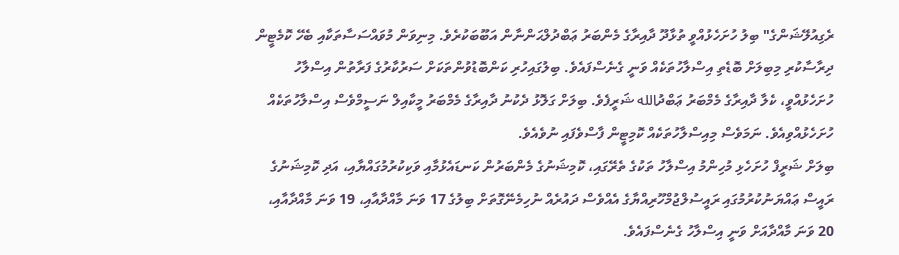ރެގިއުލޭޝަންގެ" ބިލު ހުށަހެޅުއްވީ ތުޅާދޫ ދާއިރާގެ މެންބަރު ޢަބްދުލްޙަންނާން އަބޫބަކުރެވެ. މިނިވަން މުވައްސަސާތަކާއި ބެހޭ ކޮމެޓީން ދިރާސާކުރި މިބިލަށް ބޮޑެތި އިސްލާހުތަކެއް ވަނީ ގެނެސްފައެވެ. ބިލުގައިހުރި ކަންބޮޑުވުންތަކަށް ސަރުކާރުގެ ފަރާތުން އިސްލާހު ހުށަހެޅުއްވީ، ކެލާ ދާއިރާގެ މެމްބަރު ޢަބްދުالله ޝަރީފެވެ. ބިލަށް ގަލޮޅު ދެކުނު ދާއިރާގެ މެމްބަރު މީކާއިލް ނަސީމްވެސް އިސްލާހުތަކެއް ހުށަހެޅުއްވިއެވެ. ނަމަވެސް މިއިސްލާހުތަކެއް ކޮމިޓީން ފާސްވެފައި ނުވެއެވެ.
ބިލަށް ޝަރީފް ހުށަހެޅި މުހިންމު އިސްލާހު ތަކުގެ ތެރޭގައި، ކޮމިޝަނުގެ މެންބަރުން ކަނޑައެޅުމާއި ވަކިކުރުމުގައްޔާއި، އަދި ކޮމިޝަނުގެ ރައީސް ޢައްޔަނުކުރުމުގައި ރައީސުލްޖުމްހޫރިއްޔާގެ އެއްވެސް ދައުރެއް ނުހިމެނޭގޮތަށް ބިލުގެ 17 ވަނަ މާއްދާއާއި، 19 ވަނަ މާއްދާއާއި، 20 ވަނަ މާއްދާއަށް ވަނީ އިސްލާހު ގެނެސްފައެވެ.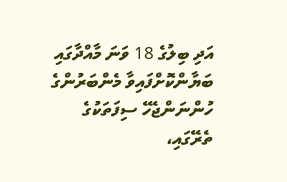އަދި ބިލުގެ 18 ވަނަ މާއްދާގައި ބަޔާންކޮށްފައިވާ މެންބަރުންގެ ހުންނަންޖެހޭ ސިފަތަކުގެ ތެރޭގައި،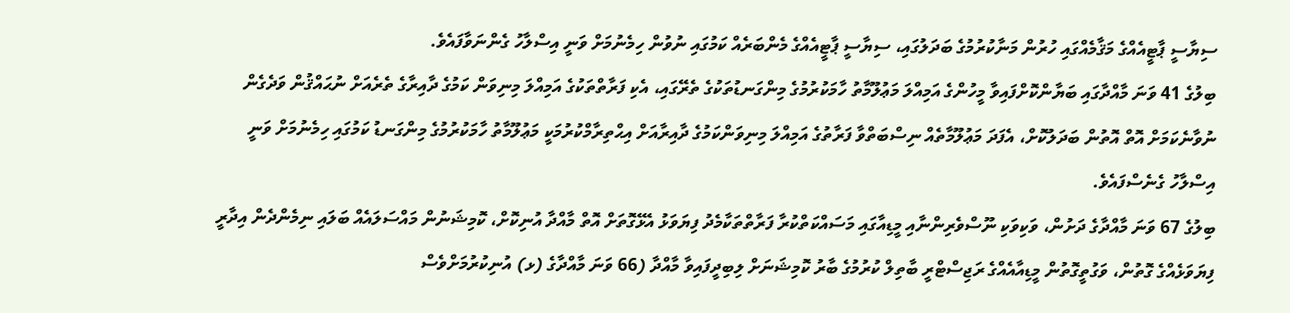ސިޔާސީ ޕާޓީއެއްގެ މަޤާމެއްގައި ހުރުން މަނާކުރުމުގެ ބަދަލުގައި، ސިޔާސީ ޕާޓީއެއްގެ މެންބަރެއް ކަމުގައި ނުވުން ހިމެނުމަށް ވަނީ އިސްލާހު ގެންނަވާފައެވެ.
ބިލުގެ 41 ވަނަ މާއްދާގައި ބަޔާންކޮށްފައިވާ މީހުންގެ އަމިއްލަ މަޢުލޫމާތު ހާމަކުރުމުގެ މިންގަނޑުތަކުގެ ތެރޭގައި، އެކި ފަރާތްތަކުގެ އަމިއްލަ މިނިވަން ކަމުގެ ދާއިރާގެ ތެރެއަށް ނުޙައްޤުން ވަދެގެން ނުވާނެކަމަށް އޮތް އޮތުން ބަދަލުކޮށް، އެފަދަ މަޢުލޫމާތެއް ނިސްބަތްވާ ފަރާތުގެ އަމިއްލަ މިނިވަންކަމުގެ ދާއިރާއަށް އިޙްތިރާމްކުރުމަކީ މަޢުލޫމާތު ހާމަކުރުމުގެ މިންގަނޑު ކަމުގައި ހިމެނުމަށް ވަނީ އިސްލާހު ގެނެސްފައެވެ.
ބިލުގެ 67 ވަނަ މާއްދާގެ ދަށުން، ވަކިވަކި ނޫސްވެރިންނާއި މީޑިއާގައި މަސައްކަތްކުރާ ފަރާތްތަކާމެދު ފިޔަވަޅު އެޅޭގޮތަށް އޮތް މާއްދާ އުނިކޮށް، ކޮމިޝަނުން މައްސަލައެއް ބަލައި ނިމެންދެން އިދާރީ ފިޔަވަޅެއްގެ ގޮތުން، ވަގުތީގޮތުން މީޑިއާއެއްގެ ރަޖިސްޓްރީ ބާތިލް ކުރުމުގެ ބާރު ކޮމިޝަނަށް ލިބިދީފައިވާ މާއްދާ (66 ވަނަ މާއްދާގެ (ޅ) އުނިކުރުމަށްވެސް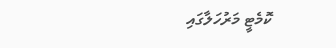ކޮމެޓީ މަރުހަލާގައި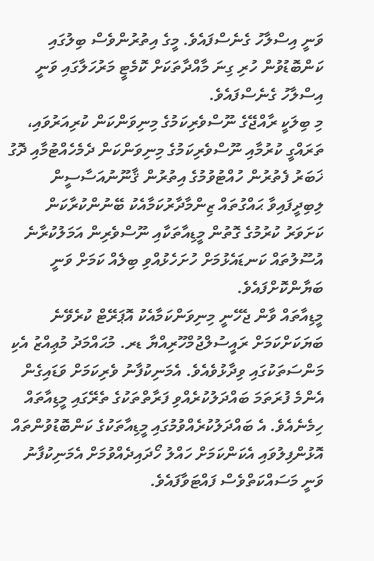ވަނީ އިސްލާހު ގެނެސްފައެވެ. މީގެ އިތުރުންވެސް ބިލުގައި ކަންބޮޑުވުން ހުރި ގިނަ މާއްދާތަކަށް ކޮމެޓީ މަރުހަލާގައި ވަނީ އިސްލާހު ގެނެސްފައެވެ.
މި ބިލަކީ ރާއްޖޭގެ ނޫސްވެރިކަމުގެ މިނިވަންކަން ކުރިއަރުވައި، ތަރައްގީ ކުރުމާއި ނޫސްވެރިކަމުގެ މިނިވަންކަން ދެމެހެއްޓުމާއި ދޮގު ޚަބަރު ފެތުރުން ހުއްޓުވުމުގެ އިތުރުން ޤާނޫނުއަސާސީން ލިބިދީފައިވާ ޙައްގުތައް ޒިންމާދާރުކަމާއެކު ބޭނުންކުރާކަން ކަށަވަރު ކުރުމުގެ ގޮތުން މީޑިއާތަކާއި ނޫސްވެރިން އަމަލުކުރާނެ އުސޫލުތައް ކަނޑައެޅުމަށް ހުށަހެޅުއްވި ބިލެއް ކަމަށް ވަނީ ބަޔާންކޮށްފައެވެ.
މީޑިއާތައް ވާން ޖެހޭނީ މިނިވަންކަމާއެކު އޮޕަރޭޓް ކުރެވޭނެ ބަޔަކަށްކަމަށް ރައީސުލްޖުމްހޫރިއްޔާ ޑރ. މުޙައްމަދު މުޢިއްޒު އެކި މަންސަތަކުގައި ވިދާޅުވެއެވެ. އެމަނިކުފާނު ވެރިކަމަށް ވަޑައިގެން އެންމެ ފުރަތަމަ ބައްދަލުކުރެއްވި ފަރާތްތަކުގެ ތެރޭގައި މީޑިއާތައް ހިމެނެއެވެ. އެ ބައްދަލުކުރެއްވުމުގައި މީޑިއާތަކުގެ ކަންބޮޑުވުންތައް އޮޅުންފިލުވައި އެކަންކަމަށް ހައްލު ހޯދައިދެއްވުމަށް އެމަނިކުފާނު ވަނީ މަސައްކަތްވެސް ފައްޓަވާފައެވެ.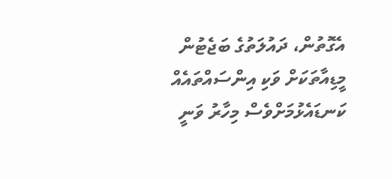އެގޮތުން، ދައުލަތުގެ ބަޖެޓުން މީޑިއާތަކަށް ވަކި އިންސައްތައެއް ކަނޑައެޅުމަށްވެސް މިހާރު ވަނީ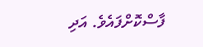ފާސްކޮށްފައެވެ. އަދި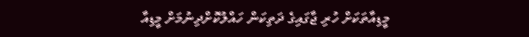މީޑިއާތަކަށް ހުރި ޖާގައިގެ ދަތިކަން ހައްލުކޮށްދިނުމަށް މީޑިއާ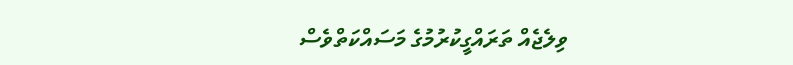ވިލެޖެއް ތަރައްގީކުރުމުގެ މަސައްކަތްވެސް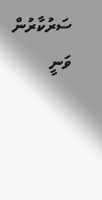ސަރުކާރުން ވަނީ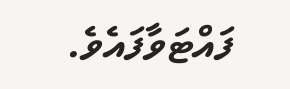ފައްޓަވާފައެވެ.